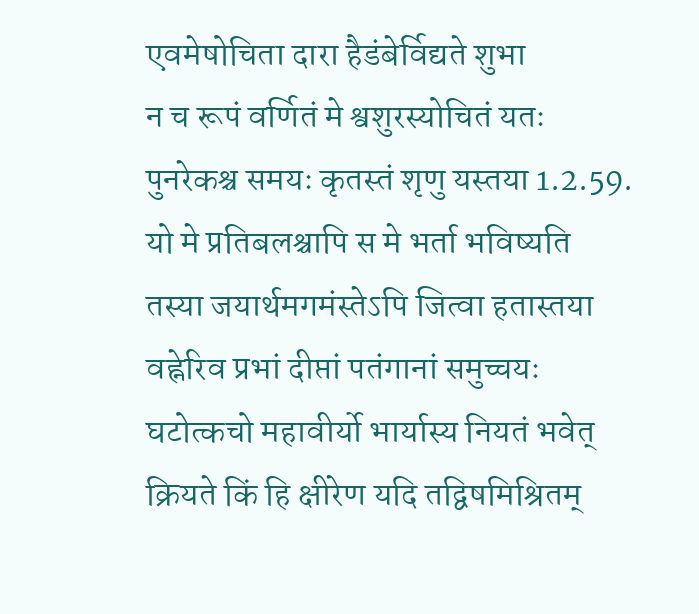एवमेषोचिता दारा हैडंबेर्विद्यते शुभा
न च रूपं वर्णितं मे श्वशुरस्योचितं यतः
पुनरेकश्च समयः कृतस्तं शृणु यस्तया 1.2.59.
यो मे प्रतिबलश्चापि स मे भर्ता भविष्यति
तस्या जयार्थमगमंस्तेऽपि जित्वा हतास्तया
वह्नेरिव प्रभां दीप्तां पतंगानां समुच्चयः
घटोत्कचो महावीर्यो भार्यास्य नियतं भवेत्
क्रियते किं हि क्षीरेण यदि तद्विषमिश्रितम्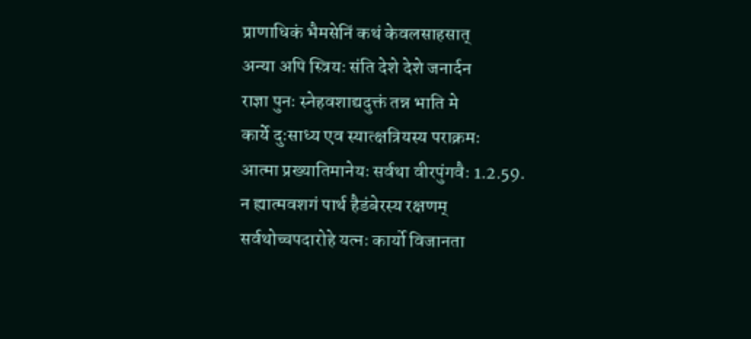प्राणाधिकं भैमसेनिं कथं केवलसाहसात्
अन्या अपि स्त्रियः संति देशे देशे जनार्दन
राज्ञा पुनः स्नेहवशाद्यदुक्तं तन्न भाति मे
कार्ये दुःसाध्य एव स्यात्क्षत्रियस्य पराक्रमः
आत्मा प्रख्यातिमानेयः सर्वथा वीरपुंगवैः 1.2.59.
न ह्यात्मवशगं पार्थ हैडंबेरस्य रक्षणम्
सर्वथोच्चपदारोहे यत्नः कार्यो विजानता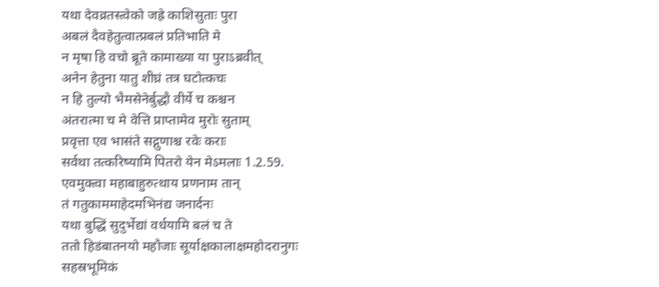यथा देवव्रतस्त्वेको जह्रे काशिसुताः पुरा
अबलं दैवहेतुत्वात्प्रबलं प्रतिभाति मे
न मृषा हि वचो ब्रूते कामाख्या या पुराऽब्रवीत्
अनेन हेतुना यातु शीघ्रं तत्र घटोत्कचः
न हि तुल्यो भैमसेनेर्बुद्धौ वीर्ये च कश्चन
अंतरात्मा च मे वेत्ति प्राप्तामेव मुरोः सुताम्
प्रवृत्ता एव भासंते सद्गुणाश्च रवेः कराः
सर्वथा तत्करिष्यामि पितरो येन मेऽमलाः 1.2.59.
एवमुक्त्वा महाबाहुरुत्थाय प्रणनाम तान्
तं गतुकाममाहेदमभिनंद्य जनार्दनः
यथा बुद्धिं सुदुर्भेद्यां वर्धयामि बलं च ते
ततो हिडंबातनयो महौजाः सूर्याक्षकालाक्षमहोदरानुगः
सहस्रभूमिकं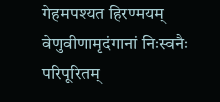गेहमपश्यत हिरण्मयम्
वेणुवीणामृदंगानां निःस्वनैः परिपूरितम्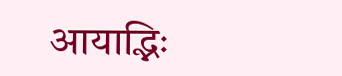आयाद्भिः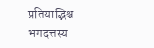प्रतियाद्भिश्च भगदत्तस्य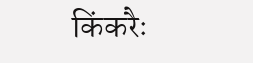किंकरैः